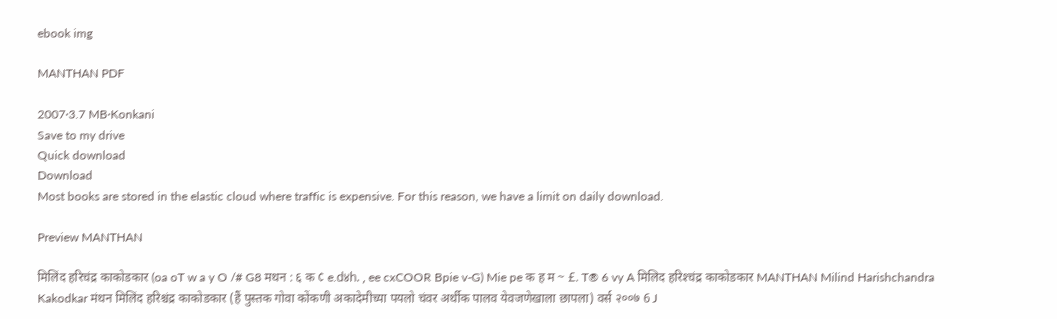ebook img

MANTHAN PDF

2007·3.7 MB·Konkani
Save to my drive
Quick download
Download
Most books are stored in the elastic cloud where traffic is expensive. For this reason, we have a limit on daily download.

Preview MANTHAN

मिलिंद हरिचंद्र काकोडकार (oa oT w a y O /# G8 मथन : ६ क ¢ e.d४h. , ee cxCOOR Bpie v-G) Mie pe क ह म ~ £. T® 6 vy A मिलिद हरिश्‍चंद्र काकोडकार MANTHAN Milind Harishchandra Kakodkar मंथन मिलिंद हरिश्चंद्र काकोडकार (हैं पुस्तक गोवा कोंकणी अकादेमीच्या पयलो चंवर अर्थीक पालव येवजणेखाला छापला) वर्स २००७ 6 J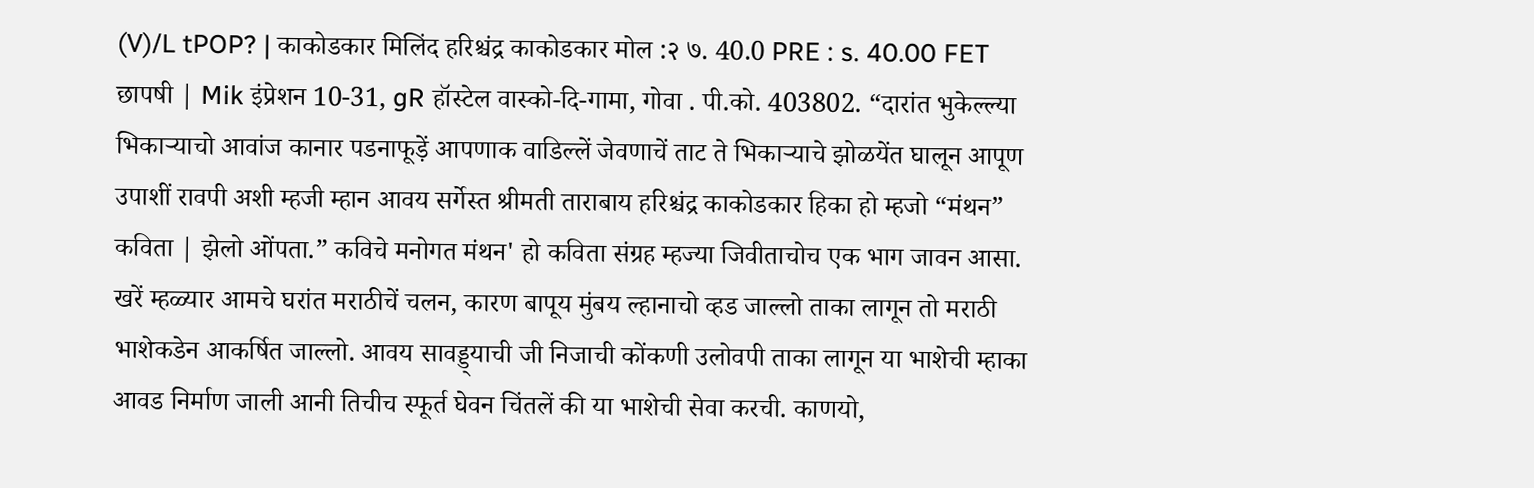(V)/L tPOP? | काकोडकार मिलिंद हरिश्चंद्र काकोडकार मोल :२ ७. 40.0 PRE : s. 40.00 FET छापषी | Mik इंप्रेशन 10-31, gR हॉस्टेल वास्को-दि-गामा, गोवा . पी.को. 403802. “दारांत भुकेल्ल्या भिकाऱ्याचो आवांज कानार पडनाफूड़ें आपणाक वाडिल्लें जेवणाचें ताट ते भिकाऱ्याचे झोळयेंत घालून आपूण उपाशीं रावपी अशी म्हजी म्हान आवय सर्गेस्त श्रीमती ताराबाय हरिश्चंद्र काकोडकार हिका हो म्हजो “मंथन” कविता | झेलो ओंपता.” कविचे मनोगत मंथन' हो कविता संग्रह म्हज्या जिवीताचोच एक भाग जावन आसा. खरें म्हळ्यार आमचे घरांत मराठीचें चलन, कारण बापूय मुंबय ल्हानाचो व्हड जाल्लो ताका लागून तो मराठी भाशेकडेन आकर्षित जाल्लो. आवय सावड्ड्याची जी निजाची कोंकणी उलोवपी ताका लागून या भाशेची म्हाका आवड निर्माण जाली आनी तिचीच स्फूर्त घेवन चिंतलें की या भाशेची सेवा करची. काणयो,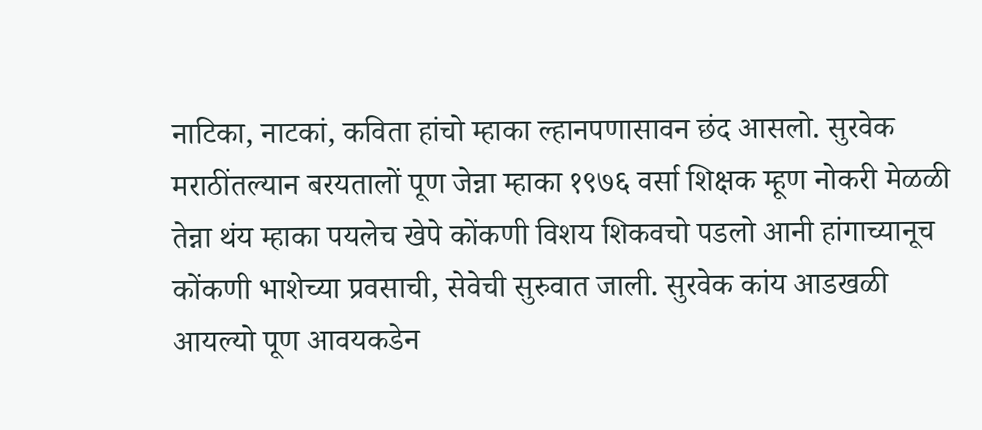नाटिका, नाटकां, कविता हांचो म्हाका ल्हानपणासावन छंद आसलो. सुरवेक मराठींतल्यान बरयतालों पूण जेन्ना म्हाका १९७६ वर्सा शिक्षक म्हूण नोकरी मेळळी तेन्ना थंय म्हाका पयलेच खेपे कोंकणी विशय शिकवचो पडलो आनी हांगाच्यानूच कोंकणी भाशेच्या प्रवसाची, सेवेची सुरुवात जाली. सुरवेक कांय आडखळी आयल्यो पूण आवयकडेन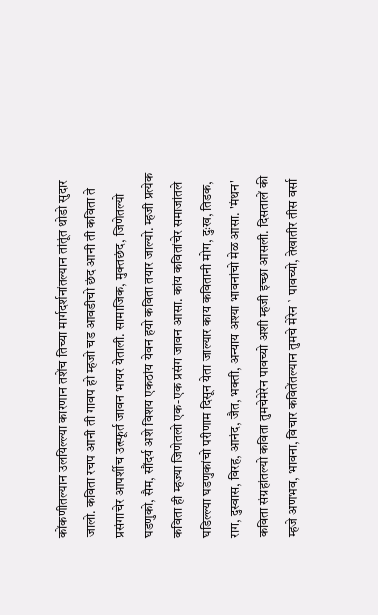कोंकणीतल्यान उलयिल्ल्या कारणान तशेंच तिच्या मार्गदर्शनांतल्यान तांतूंत थोडो सुदार जालो. कविता रचप आनी ती गावप हो म्हजो चड आवडीचो छंद आनी ती कविता ते प्रसंगाचेर आपर्शीच उत्स्फूर्त जावन भायर येताली. सामाजिक, मुक्‍तछंद, जिणेतल्यो घडणुको, सैम, सौंदर्य अशे विशय एकठांय येवन हयो कविता तयार जाल्यो. म्हजी प्रत्येक कविता ही म्हज्या जिणेतलो एक-एक प्रसंग जावन आसा. कांय कवितांचेर समाजांतले घडिल्ल्या घडणुकांचो परीणाम दिसून येता जाल्यार काय कवितानी मोग, दुःख, तिडक, राग, दुस्वास, विरह, आनंद, जैत, भक्ती, अन्याय अश्या भावनांचो मेळ आसा. 'मंथन' कविता संग्रहांतल्यो कविता तुमचेमेरेन पावच्यो अशी म्हजी इच्छा आसली. दिसतालें की म्हजे अणभव, भावना, विचार कवितेंतल्यान तुमचे मेरेन ` पावच्यो, तेखातीर तीस वर्सा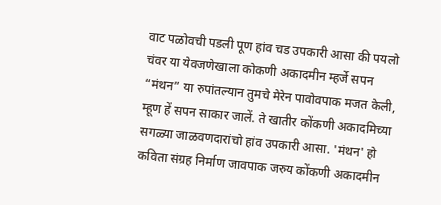वाट पळोवची पडली पूण हांव चड उपकारी आसा की पयलो चंवर या येवजणेखाला कोकणी अकादमीन म्हर्जे सपन “मंथन” या रुपांतल्यान तुमचे मेरेन पावोवपाक मजत केली, म्हूण हें सपन साकार जालें. ते खातीर कोंकणी अकादमिच्या सगळ्या जाळवणदारांचो हांव उपकारी आसा. 'मंथन' हो कविता संग्रह निर्माण जावपाक जरुय कोंकणी अकादमीन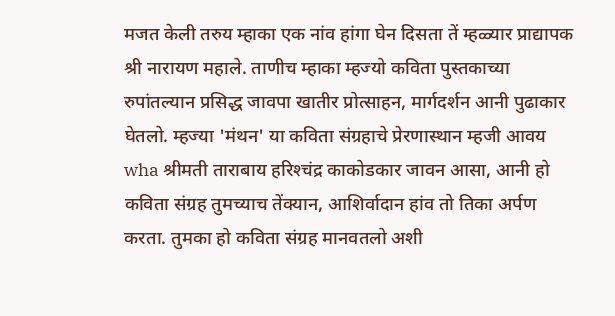मजत केली तरुय म्हाका एक नांव हांगा घेन दिसता तें म्हळ्यार प्राद्यापक श्री नारायण महाले. ताणीच म्हाका म्हज्यो कविता पुस्तकाच्या रुपांतल्यान प्रसिद्ध जावपा खातीर प्रोत्साहन, मार्गदर्शन आनी पुढाकार घेतलो. म्हज्या 'मंथन' या कविता संग्रहाचे प्रेरणास्थान म्हजी आवय wha श्रीमती ताराबाय हरिश्‍चंद्र काकोडकार जावन आसा, आनी हो कविता संग्रह तुमच्याच तेंक्यान, आशिर्वादान हांव तो तिका अर्पण करता. तुमका हो कविता संग्रह मानवतलो अशी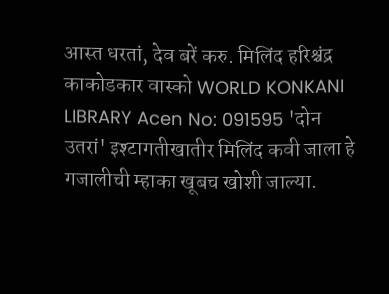आस्त धरतां, देव बरें करु. मिलिंद हरिश्चंद्र काकोडकार वास्को WORLD KONKANI LIBRARY Acen No: 091595 'दोन उतरां' इश्टागतीखातीर मिलिंद कवी जाला हे गजालीची म्हाका खूबच खोशी जाल्या.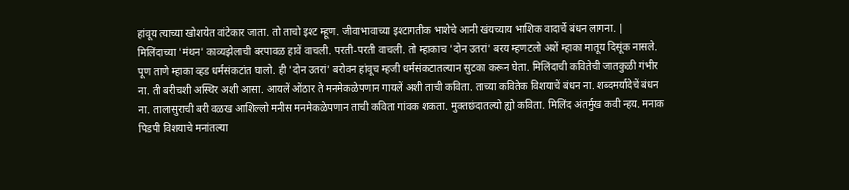हांवूय त्याच्या खोशयेत वांटेकार जाता. तो ताचो इश्ट म्हूण. जीवाभावाच्या इश्टागतीक भाशेचे आनी खंयच्याय भाशिक वादार्चे बंधन लागना. | मिलिंदाच्या 'मंथन' काव्यझेलाची बरपावळ हावें वाचली. परती-परती वाचली. तो म्हाकाच 'दोन उतरां' बरय म्हणटलो अशें म्हाका मातूय दिसूंक नासले. पूण ताणे म्हाका व्हड धर्मसंकटांत घालो. ही 'दोन उतरां' बरोवन हांवूच म्हजी धर्मसंकटातल्यान सुटका करून घेता. मिलिंदाची कवितेची जातकुळी गंभीर ना. ती बरीचशी अस्थिर अशी आसा. आयलें ओंठार ते मनमेकळेपणान गायलें अशी ताची कविता. ताच्या कवितेक विशयाचें बंधन ना. शब्दमर्यादेचें बंधन ना. तालासुराची बरी वळख आशिल्लो मनीस मनमेकळेपणान ताची कविता गांवक शकता. मुक्तछंदातल्यो ह्यो कविता. मिलिंद अंतर्मुख कवी न्हय. मनाक पिडपी विशयाचे मनांतल्या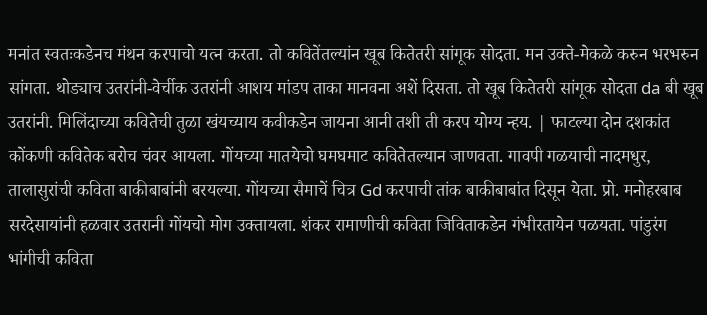मनांत स्वतःकडेनच मंथन करपाचो यत्न करता. तो कवितेंतल्यांन खूब कितेतरी सांगूक सोदता. मन उक्ते-मेकळे करुन भरभरुन सांगता. थोड्याच उतरांनी-वेर्चीक उतरांनी आशय मांडप ताका मानवना अशें दिसता. तो खूब कितेतरी सांगूक सोदता da बी खूब उतरांनी. मिलिंदाच्या कवितेची तुळा खंयच्याय कवीकडेन जायना आनी तशी ती करप योग्य न्हय. | फाटल्या दोन दशकांत कोंकणी कवितेक बरोच चंवर आयला. गोंयच्या मातयेचो घमघमाट कवितेतल्यान जाणवता. गावपी गळयाची नादमधुर, तालासुरांची कविता बाकीबाबांनी बरयल्या. गोंयच्या सैमाचें चित्र Gd करपाची तांक बाकीबाबांत दिसून येता. प्रो. मनोहरबाब सरदेसायांनी हळवार उतरानी गोंयचो मोग उक्तायला. शंकर रामाणीची कविता जिविताकडेन गंभीरतायेन पळयता. पांडुरंग भांगीची कविता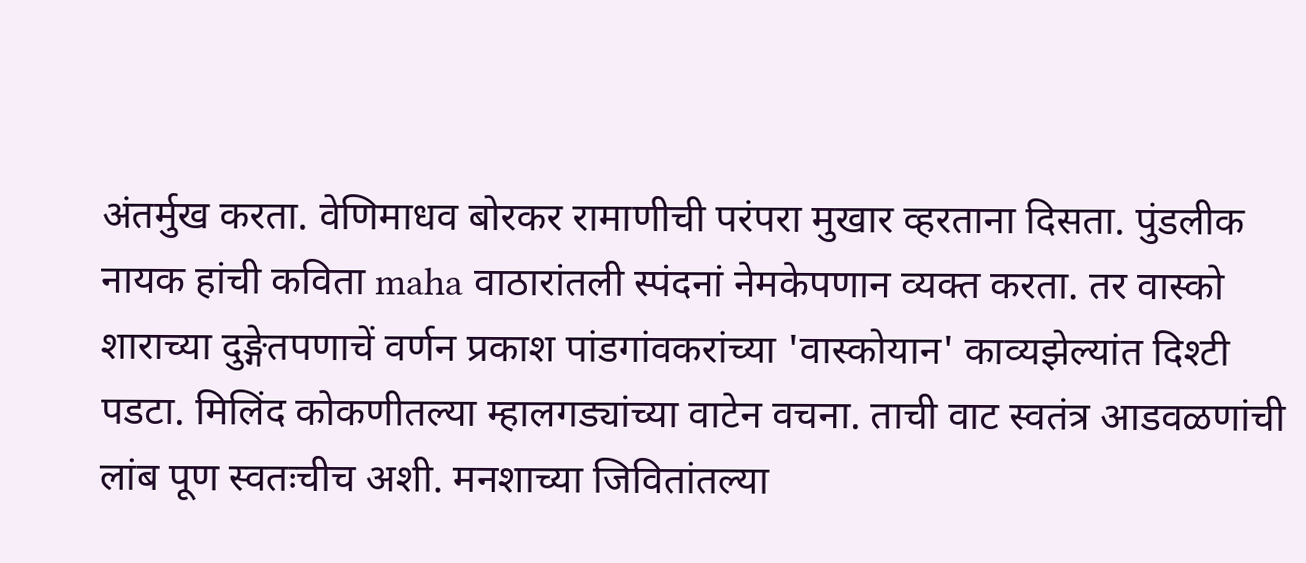अंतर्मुख करता. वेणिमाधव बोरकर रामाणीची परंपरा मुखार व्हरताना दिसता. पुंडलीक नायक हांची कविता maha वाठारांतली स्पंदनां नेमकेपणान व्यक्त करता. तर वास्को शाराच्या दुङ्गेतपणाचें वर्णन प्रकाश पांडगांवकरांच्या 'वास्कोयान' काव्यझेल्यांत दिश्टी पडटा. मिलिंद कोकणीतल्या म्हालगड्यांच्या वाटेन वचना. ताची वाट स्वतंत्र आडवळणांची लांब पूण स्वतःचीच अशी. मनशाच्या जिवितांतल्या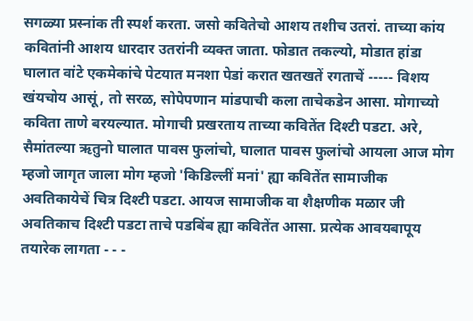सगळ्या प्रस्नांक ती स्पर्श करता. जसो कवितेचो आशय तशीच उतरां. ताच्या कांय कवितांनी आशय धारदार उतरांनी व्यक्त जाता. फोडात तकल्यो, मोडात हांडा घालात वांटे एकमेकांचे पेटयात मनशा पेडां करात खतखतें रगताचें ----- विशय खंयचोय आसूं, तो सरळ, सोपेपणान मांडपाची कला ताचेकडेन आसा. मोगाच्यो कविता ताणे बरयल्यात. मोगाची प्रखरताय ताच्या कवितेंत दिश्टी पडटा. अरे, सैमांतल्या ऋतुनो घालात पावस फुलांचो, घालात पावस फुलांचो आयला आज मोग म्हजो जागृत जाला मोग म्हजो 'किडिल्लीं मनां' ह्या कवितेंत सामाजीक अवतिकायेचें चित्र दिश्टी पडटा. आयज सामाजीक वा शैक्षणीक मळार जी अवतिकाच दिश्टी पडटा ताचे पडबिंब ह्या कवितेंत आसा. प्रत्येक आवयबापूय तयारेक लागता - - -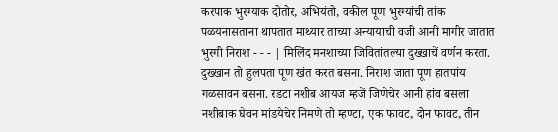करपाक भुरग्याक दोतोर, अभियंतो, वकील पूण भुरग्यांची तांक पळयनासताना थापतात माथ्यार ताच्या अन्यायाची वजी आनी मागीर जातात भुरगी निराश - - - | मिलिंद मनशाच्या जिवितांतल्या दुख्खाचें वर्णन करता. दुख्खान तो हुलपता पूण खंत करत बसना. निराश जाता पूण हातपांय गळसावन बसना. रडटा नशीब आयज म्हजें जिणेचेर आनी हांव बसला नशीबाक घेवन मांडयेचेर निमणे तो म्हण्टा, एक फावट, दोन फावट, तीन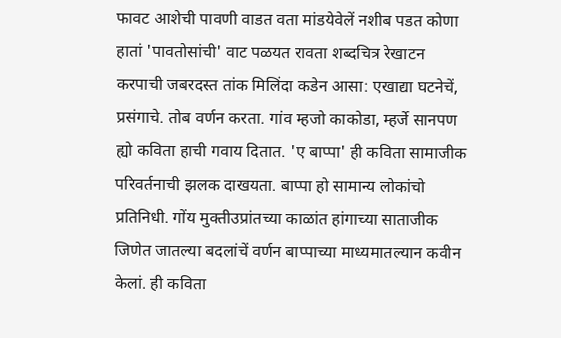फावट आशेची पावणी वाडत वता मांडयेवेलें नशीब पडत कोणा हातां 'पावतोसांची' वाट पळयत रावता शब्दचित्र रेखाटन करपाची जबरदस्त तांक मिलिंदा कडेन आसा: एखाद्या घटनेचें, प्रसंगाचे. तोब वर्णन करता. गांव म्हजो काकोडा, म्हर्जे सानपण ह्यो कविता हाची गवाय दितात. 'ए बाप्पा' ही कविता सामाजीक परिवर्तनाची झलक दाखयता. बाप्पा हो सामान्य लोकांचो प्रतिनिधी. गोंय मुक्‍तीउप्रांतच्या काळांत हांगाच्या साताजीक जिणेत जातल्या बदलांचें वर्णन बाप्पाच्या माध्यमातल्यान कवीन केलां. ही कविता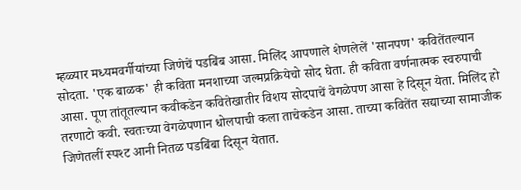म्हळ्यार मध्यमवर्गीयांच्या जिणेचें पडबिंब आसा. मिलिंद आपणाले शेणलेलें 'सानपण' कवितेंतल्यान सोदता. 'एक बाळक' ही कविता मनशाच्या जल्मप्रक्रियेचो सोद घेता. ही कविता वर्णनात्मक स्वरुपाची आसा. पूण तांतूतल्यान कवीकडेन कवितेखातीर विशय सोदपाचें वेगळेपण आसा हे दिसून येता. मिलिंद हो तरणाटो कवी. स्वतःच्या वेगळेपणान धोलपाची कला ताचेकडेन आसा. ताच्या कवितेंत सद्याच्या सामाजीक जिणेतलीं स्पश्ट आनी नितळ पडबिंबा दिसून येतात.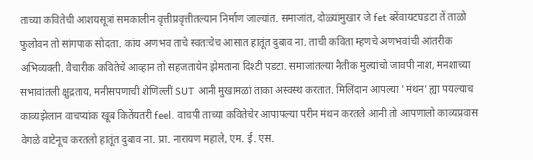ताच्या कवितेची आशयसूत्रां समकालीन वृत्तीप्रवृत्तीतल्यान निर्माण जाल्यांत. समाजांत, दोळ्यांमुखार जे fet बरेंवायटघडटा तें ताळो फुलोवन तो सांगपाक सोदता. कांय अणभव ताचे स्वतःचेच आसात हातूंत दुबाव ना. ताची कविता म्हणचे अणभवांची आंतरीक अभिव्यक्ती. वैचारीक कवितेचे आव्हान तो सहजतायेन झेमताना दिश्टी पडटा. समाजांतल्या नैतीक मुल्यांचो जावपी नाश, मनशाच्या सभावांतली क्षुद्रताय, मनीसपणाची शेणिल्लीं SUT आनी मुखामळां ताका अस्वस्थ करतात. मिलिंदान आपल्या 'मंथन' ह्या पयल्याच काव्यझेलान वाचप्यांक खूब कितेंयतरी feel. वाचपी ताच्या कवितेचेर आपापल्या परीन मंथन करतले आनी तो आपणालो काव्यप्रवास वेगळे वाटेनूच करतलो हातूंत दुबाव ना. प्रा. नारायण महाले, एम. ई. एस.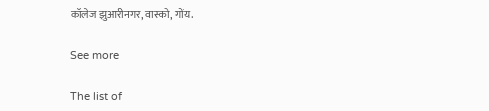कॉलेज झुआरीनगर, वास्को, गोंय.

See more

The list of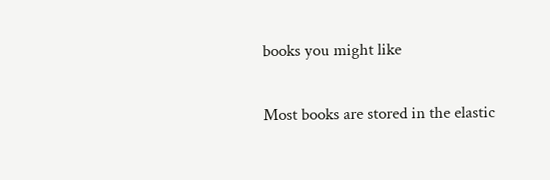books you might like

Most books are stored in the elastic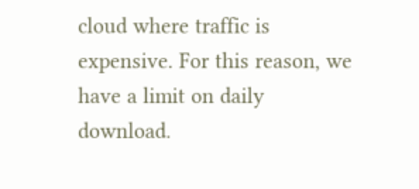cloud where traffic is expensive. For this reason, we have a limit on daily download.